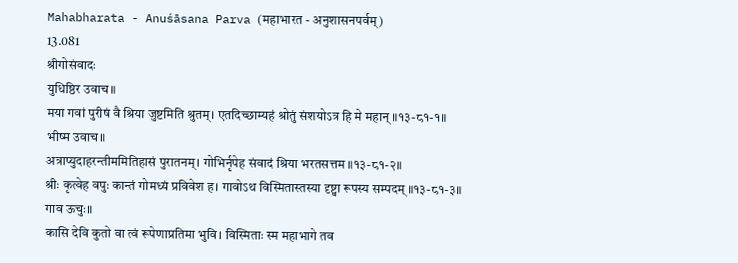Mahabharata - Anuśāsana Parva (महाभारत - अनुशासनपर्वम्)
13.081
श्रीगोसंवादः
युधिष्ठिर उवाच॥
मया गवां पुरीषं वै श्रिया जुष्टमिति श्रुतम्। एतदिच्छाम्यहं श्रोतुं संशयोऽत्र हि मे महान् ॥१३-८१-१॥
भीष्म उवाच॥
अत्राप्युदाहरन्तीममितिहासं पुरातनम्। गोभिर्नृपेह संवादं श्रिया भरतसत्तम ॥१३-८१-२॥
श्रीः कृत्वेह वपुः कान्तं गोमध्यं प्रविवेश ह। गावोऽथ विस्मितास्तस्या दृष्ट्वा रूपस्य सम्पदम् ॥१३-८१-३॥
गाव ऊचुः॥
कासि देवि कुतो वा त्वं रूपेणाप्रतिमा भुवि। विस्मिताः स्म महाभागे तव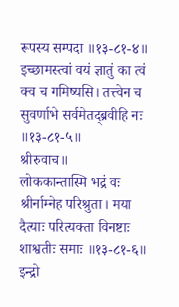रूपस्य सम्पदा ॥१३-८१-४॥
इच्छामस्त्वां वयं ज्ञातुं का त्वं क्व च गमिष्यसि। तत्त्वेन च सुवर्णाभे सर्वमेतद्ब्रवीहि नः ॥१३-८१-५॥
श्रीरुवाच॥
लोककान्तास्मि भद्रं वः श्रीर्नाम्नेह परिश्रुता। मया दैत्याः परित्यक्ता विनष्टाः शाश्वतीः समाः ॥१३-८१-६॥
इन्द्रो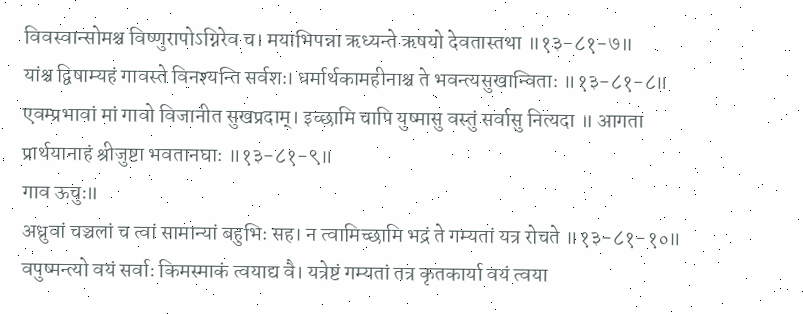विवस्वान्सोमश्च विष्णुरापोऽग्निरेव च। मयाभिपन्ना ऋध्यन्ते ऋषयो देवतास्तथा ॥१३-८१-७॥
यांश्च द्विषाम्यहं गावस्ते विनश्यन्ति सर्वशः। धर्मार्थकामहीनाश्च ते भवन्त्यसुखान्विताः ॥१३-८१-८॥
एवम्प्रभावां मां गावो विजानीत सुखप्रदाम्। इच्छामि चापि युष्मासु वस्तुं सर्वासु नित्यदा ॥ आगता प्रार्थयानाहं श्रीजुष्टा भवतानघाः ॥१३-८१-९॥
गाव ऊचुः॥
अध्रुवां चञ्चलां च त्वां सामान्यां बहुभिः सह। न त्वामिच्छामि भद्रं ते गम्यतां यत्र रोचते ॥१३-८१-१०॥
वपुष्मन्त्यो वयं सर्वाः किमस्माकं त्वयाद्य वै। यत्रेष्टं गम्यतां तत्र कृतकार्या वयं त्वया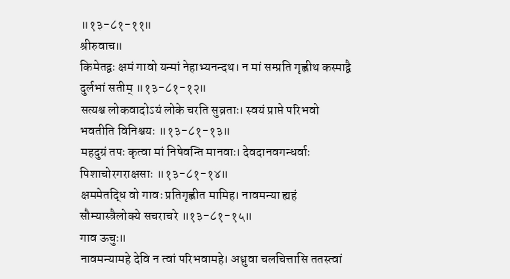॥१३-८१-११॥
श्रीरुवाच॥
किमेतद्वः क्षमं गावो यन्मां नेहाभ्यनन्दथ। न मां सम्प्रति गृह्णीथ कस्माद्वै दुर्लभां सतीम् ॥१३-८१-१२॥
सत्यश्च लोकवादोऽयं लोके चरति सुव्रताः। स्वयं प्राप्ते परिभवो भवतीति विनिश्चयः ॥१३-८१-१३॥
महदुग्रं तपः कृत्वा मां निषेवन्ति मानवाः। देवदानवगन्धर्वाः पिशाचोरगराक्षसाः ॥१३-८१-१४॥
क्षममेतद्धि वो गावः प्रतिगृह्णीत मामिह। नावमन्या ह्यहं सौम्यास्त्रैलोक्ये सचराचरे ॥१३-८१-१५॥
गाव ऊचुः॥
नावमन्यामहे देवि न त्वां परिभवामहे। अध्रुवा चलचित्तासि ततस्त्वां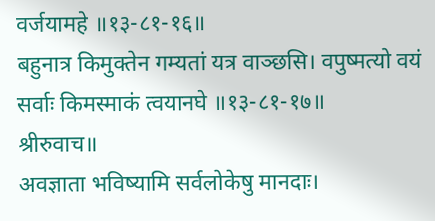वर्जयामहे ॥१३-८१-१६॥
बहुनात्र किमुक्तेन गम्यतां यत्र वाञ्छसि। वपुष्मत्यो वयं सर्वाः किमस्माकं त्वयानघे ॥१३-८१-१७॥
श्रीरुवाच॥
अवज्ञाता भविष्यामि सर्वलोकेषु मानदाः।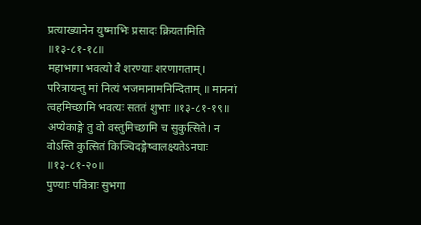प्रत्याख्यानेन युष्माभिः प्रसादः क्रियतामिति ॥१३-८१-१८॥
महाभागा भवत्यो वै शरण्याः शरणागताम्। परित्रायन्तु मां नित्यं भजमानामनिन्दिताम् ॥ माननां त्वहमिच्छामि भवत्यः सततं शुभाः ॥१३-८१-१९॥
अप्येकाङ्गे तु वो वस्तुमिच्छामि च सुकुत्सिते। न वोऽस्ति कुत्सितं किञ्चिदङ्गेष्वालक्ष्यतेऽनघाः ॥१३-८१-२०॥
पुण्याः पवित्राः सुभगा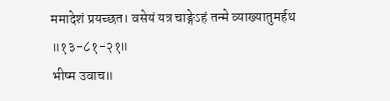ममादेशं प्रयच्छत। वसेयं यत्र चाङ्गेऽहं तन्मे व्याख्यातुमर्हथ ॥१३-८१-२१॥
भीष्म उवाच॥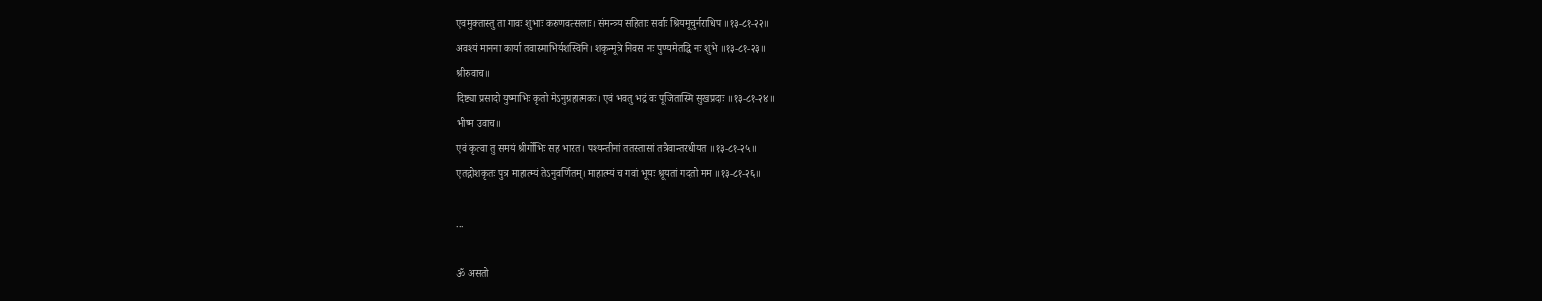एवमुक्तास्तु ता गावः शुभाः करुणवत्सलाः। संमन्त्र्य सहिताः सर्वाः श्रियमूचुर्नराधिप ॥१३-८१-२२॥
अवश्यं मानना कार्या तवास्माभिर्यशस्विनि। शकृन्मूत्रे निवस नः पुण्यमेतद्धि नः शुभे ॥१३-८१-२३॥
श्रीरुवाच॥
दिष्ट्या प्रसादो युष्माभिः कृतो मेऽनुग्रहात्मकः। एवं भवतु भद्रं वः पूजितास्मि सुखप्रदाः ॥१३-८१-२४॥
भीष्म उवाच॥
एवं कृत्वा तु समयं श्रीर्गोभिः सह भारत। पश्यन्तीनां ततस्तासां तत्रैवान्तरधीयत ॥१३-८१-२५॥
एतद्गोशकृतः पुत्र माहात्म्यं तेऽनुवर्णितम्। माहात्म्यं च गवां भूयः श्रूयतां गदतो मम ॥१३-८१-२६॥

...

ॐ असतो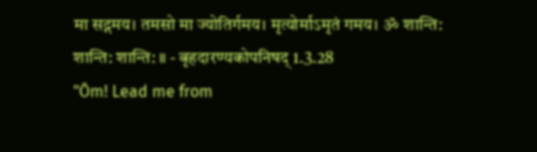मा सद्गमय। तमसो मा ज्योतिर्गमय। मृत्योर्माऽमृतं गमय। ॐ शान्ति: शान्ति: शान्ति: ॥ - बृहदारण्यकोपनिषद् 1.3.28
"Ōm! Lead me from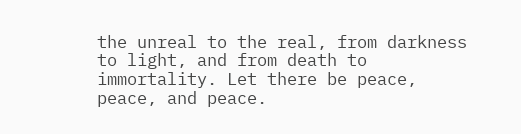the unreal to the real, from darkness to light, and from death to immortality. Let there be peace, peace, and peace.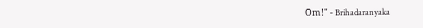Ōm!" - Brihadaranyaka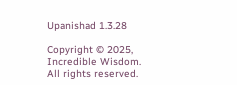Upanishad 1.3.28

Copyright © 2025, Incredible Wisdom.
All rights reserved.